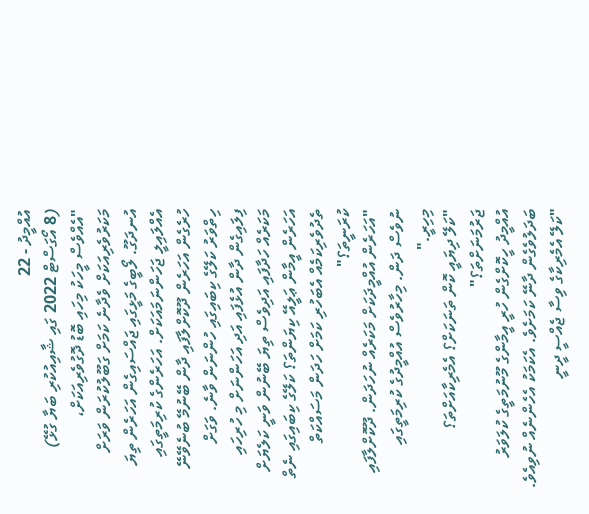އުއްމީދު - 22
(8 އޯގަސްޓް 2022 ގައި ޝާއިއުކުރި ބަޔާ ގުޅޭ)
"އެއްވެސް މީހަކު މިހައި ބޮޑު ދޮގުވެރިއަކަށް، މަކަރުވެރިއަކަށް ވެދާނެ ކަމަށް ގަބޫލުކުރަން ވަރަށް އުނދަގޫ. ލޯބީގެ މަޅީގައި ޖައްސައިގެން އަހަރެން ތިޔަ އެއްލައިލީ ޖަހަންނަމައަކަށް. އަހަރެންގެ ކުރިމަތީގައި ހުރެގެން އަހަރެން ދޫކޮށްލާފައި ދާން ބޭނުމޭ ބުނެވޭނޭ ހިތްވަރު ކަލޭގެ ކިބައިގައި ހުންނަން ވާނެ. ވަގަށް ފިލައިގެން ދާން އުޅެފައި އަދި އަހަންނަށް މި ހުރިހައި މަކަރެއް ހަދާފައި އަދިވެސް ތިޔަ ބޭނުން ވަނީ ކަލެޔަށް އަހަރެން އީމާން ޢަލީއޭ ކިޔަންތަ؟ ކަލޭގެ ކިބައިގައި ނެތް ތެދުވެރިކަމެއް އެބަހުރި ކަމަށް ހަދަން މަސައްކަތް ކުރަނީތަ؟"
"އަހަރެން އުއްމީދަކަށް މަކަރެއް ނުހަދަން. ދޫކޮށްލާފައި ނުވެސް ދަން. މިހާރުވެސް އުއްމީދުގެ ކުރިމަތީގައި މިހިރީ."
"ކަލޭ ދިޔައީ ކޮން ތަނަކަށް؟ އެމެރިކާއަށްތަ؟ ޖަރުމަނަށްތަ؟"
އުއްމީދު ހީކޮށްގެން ހުރީ އީމާންގެ މޫނުމަތީގެ ކުލަވަރު ބަދަލުވެގެން ދާނޭ ކަމަށެވެ. އެކަމަކު އެހެންނެއް ނުވިއެވެ.
"ކަލޭ އެމެރިކާގެ ވިސާ ޖެއްސީ ދީނީ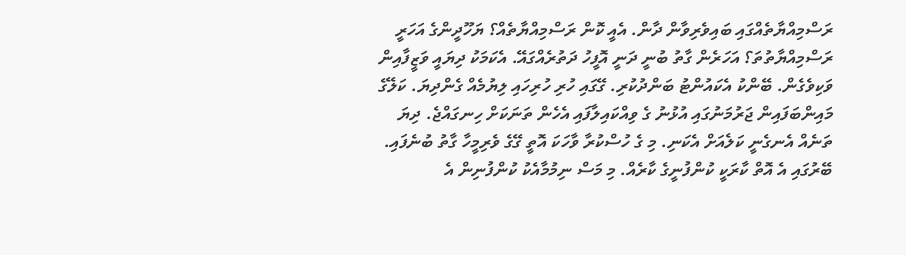ރަސްމިއްޔާތެއްގައި ބައިވެރިވާން ދާން. އެއީ ކޮން ރަސްމިއްޔާތެއް؟ ޔަހޫދީންގެ އަހަރީ ރަސްމިއްޔާތުތަ؟ އަހަރެން ގާތު ބުނީ ދަނީ އޮފީހު ދަތުރެއްގައޭ. އެކަމަކު ދިޔައީ ވަޒީފާއިން ވަކިވެގެން. ބޭންކު އެކައުންޓު ބަންދުކުރި. ގޭގައި ހުރި ހުރިހައި ލިޔުމެއް ގެންދިޔަ. ކަލޭގެ މައިންބަފައިން ޖަރުމަނުގައި އުޅުނު ގެ ވިއްކައިލާފައި އެހެން ތަނަކަށް ހިނގައްޖެ. ދިޔަ ތަނެއް އެނގެނީ ކަލެއަށް އެކަނި. މި ގެ ހުސްކުރާ ވާހަކަ އޮތީ ގޭގެ ވެރިމީހާ ގާތު ބުނެފައި. ބޭރުގައި އެ އޮތް ކާރަކީ ކުންފުނީގެ ކާރެއް. މި މަސް ނިމުމާއެކު ކުންފުނިން އެ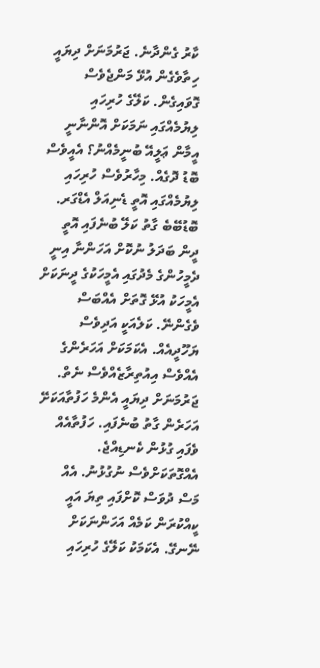ކާރު ގެންދާނެ. ޖަރުމަނަށް ދިޔައީ ހިތާވެގެން އުޅޭ މަންޖެވެސް ގޮވައިގެން. ކަލޭގެ ހުރިހައި ލިޔުމެއްގައި ނަމަކަށް އޮންނާނީ އީމާން ޢަލީއޭ ބުނީމެއްނު؟ އެއީވެސް ބޮޑު ދޮގެއް. މިހާރުވެސް ހުރިހައި ލިޔުމެއްގައި އޮތީ ޑެނިއަލް އެޑްގަރ. ބޮޑުބޭބެ ގާތު ކަލޭ ބުނެފައި އޮތީ ދީން ބަދަލު ނުކޮށް އަހަންނާ އިނީ ދެމީހުންގެ މެދުގައި އެމީހަކުގެ ދީނަކަށް އެމީހަކު އުޅޭ ގޮތަށް އެއްބަސް ވެގެންނޭ. ކަލެއަކީ އަދިވެސް ޔަހޫދީއެއް. އެކަމަކަށް އަހަރެންގެ އެއްވެސް އިއުތިރާޒެއްވެސް ނެތް. ޖަރުމަނަށް ދިޔައީ އެންމެ ހަފުތާއަކަށޭ އަހަރެން ގާތު ބުނެފައި. ހަފުތާއެއް ވެފައި ގުޅުން ކެނޑިއްޖެ. އެއްގޮތަކަށްވެސް ނުގުޅުނު. އެއް މަސް ދުވަސް ކޮށްފައި ތިޔަ އައީ ކީއްކުރަން ކަމެއް އަހަންނަކަށް ނޭނގޭ. އެކަމަކު ކަލޭގެ ހުރިހައި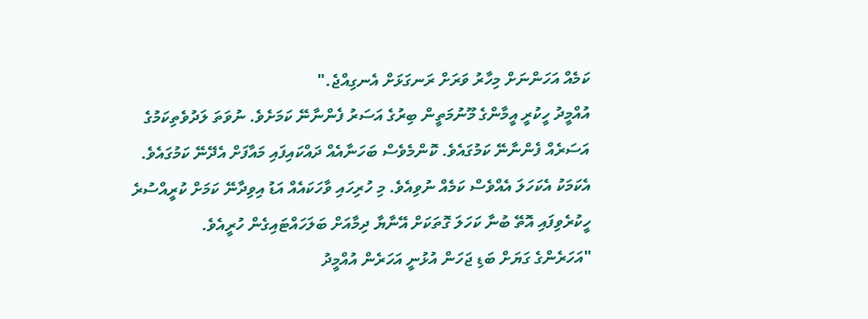ކަމެއް އަހަންނަށް މިހާރު ވަރަށް ރަނގަޅަށް އެނގިއްޖެ."
އުއްމީދު ހީކުރީ އީމާންގެ މޫނުމަތީން ބިރުގެ އަސަރު ފެންނާނޭ ކަމަށެވެ. ނުވަތަ ލަދުވެތިކަމުގެ އަސަރެއް ފެންނާނޭ ކަމުގައެވެ. ކޮންމެވެސް ބަހަނާއެއް ދައްކައިފައި މައާފަށް އެދޭނޭ ކަމުގައެވެ. އެކަމަކު އެކަހަލަ އެއްވެސް ކަމެއް ނުވިއެވެ. މި ހުރިހައި ވާހަކައެއް އަޑު އިވިދާނޭ ކަމަށް ކުރީއްސުރެ ހީކުރެވިފައި އޮތޭ ބުނާ ކަހަލަ ގޮތަކަށް އޭނާޔާ ދިމާއަށް ބަލަހައްޓައިގެން ހުރީއެވެ.
"އަހަރެންގެ ގަޔަށް ބަޑި ޖަހަން އުޅުނީ އަހަރެން އުއްމީދު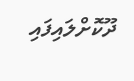ދޫކޮށްލައިފައި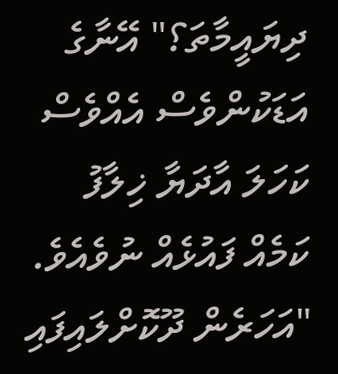ދިޔައީމާތަ؟" އޭނާގެ އަޑަކުންވެސް އެއްވެސް ކަހަލަ އާދަޔާ ޚިލާފު ކަމެއް ފައުޅެއް ނުވެއެވެ.
"އަހަރެން ދޫކޮށްލައިފައި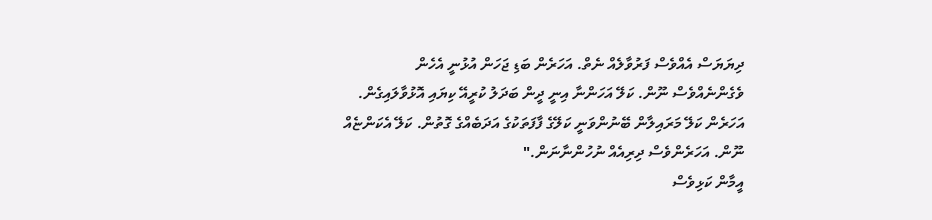ދިޔަޔަސް އެއްވެސް ފަރުވާލެއް ނެތް. އަހަރެން ބަޑި ޖަހަން އުޅުނީ އެހެން ވެގެންނެއްވެސް ނޫން. ކަލޭ އަހަންނާ އިނީ ދީން ބަދަލު ކުރީއޭ ކިޔައި އޮޅުވާލައިގެން. އަހަރެން ކަލޭ މަރައިލާން ބޭނުންވަނީ ކަލޭގެ ފާފަތަކުގެ އަދަބެއްގެ ގޮތުން. ކަލޭ އެކަންޏެއް ނޫން. އަހަރެންވެސް ދިރިއެއް ނުހުންނާނަން."
އީމާން ކަޅިވެސް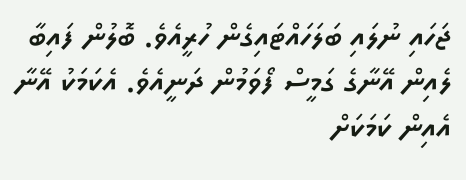ޖަހައި ނުލައި ބަލަހައްޓައިގެން ހުރީއެވެ. ބޮލުން ފައިބާ ލެއިން އޭނާގެ ގަމީސް ފޯވަމުން ދަނީއެވެ. އެކަމަކު އޭނާ އެއިން ކަމަކަށް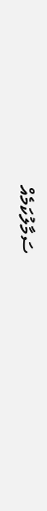ސަމާލުކަމެއް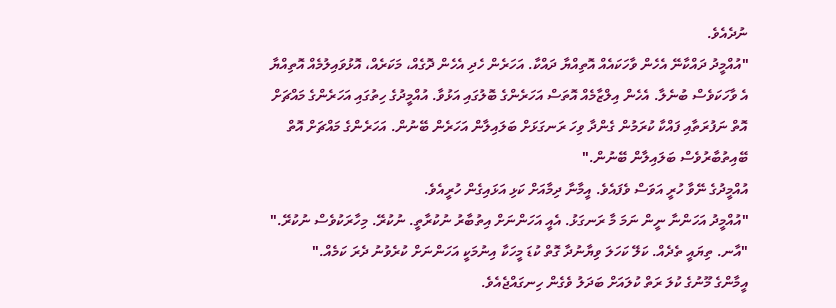ނުދެއެވެ.
"އުއްމީދު ދައްކާނޭ އެހެން ވާހަކައެއް އޮތިއްޔާ ދައްކާ. އަހަރެން ހެދި އެހެން ދޮގެއް، މަކަރެއް، އޮޅުވައިލުމެއް އޮތިއްޔާ އެ ވާހަކަވެސް ބުނެލާ. އެހެން އިލްޒާމެއް އޮތަސް އަހަރެންގެ ބޮލުގައި އަޅުވާ. އުއްމީދުގެ ހިތުގައި އަހަރެންގެ މައްޗަށް އޮތް ނަފުރަތާއި ފައްކާ ކުރަމުން ގެންދާ ވިހަ ރަނގަޅަށް ބަލައިލާން އަހަރެން ބޭނުން. އަހަރެންގެ މައްޗަށް އޮތް ބޭއިތުބާރުވެސް ބަލައިލާން ބޭނުން."
އުއްމީދުގެ ނޭވާ ހުރީ އަވަސް ވެފައެވެ. އީމާނާ ދިމާއަށް ކަޅި އަޅައިގެން ހުރީއެވެ.
"އުއްމީދު އަހަންނާ ނީން ނަމަ މާ ރަނގަޅު. އެއީ އަހަންނަށް އިތުބާރު ނުކުރާތީ. ނުކުރޭ. މިހާރަކުވެސް ނުކުރޭ."
"އާނ. ތިޔައީ ތެދެއް. ކަލޭ ކަހަލަ ވިޔާނުދާ ގޮތް ކުޑަ މީހަކާ އިނުމަކީ އަހަންނަށް ކުރެވުނު ދެރަ ކަމެއް."
އީމާންގެ މޫނުގެ ކުލަ ރަތް ކުލައަށް ބަދަލު ވެގެން ހިނގައްޖެއެވެ.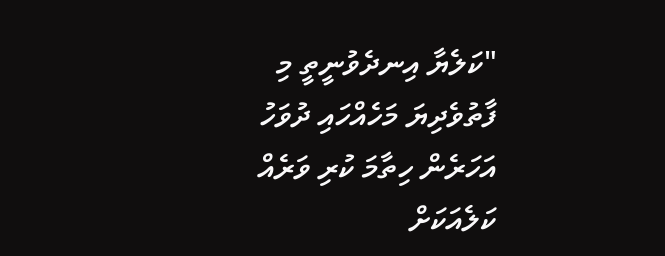"ކަލެޔާ އިނދެވުނީތީ މި ފާތުވެދިޔަ މަހެއްހައި ދުވަހު އަހަރެން ހިތާމަ ކުރި ވަރެއް ކަލެއަކަށް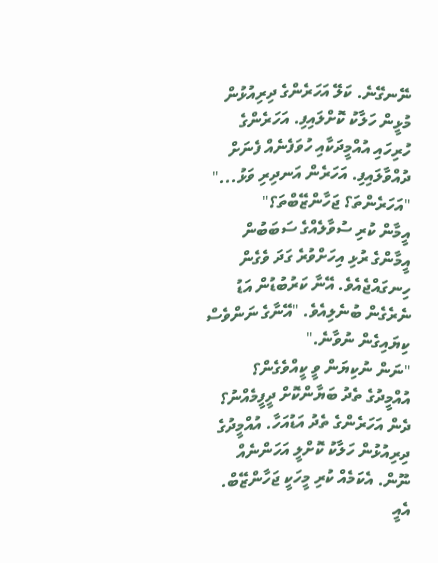ނޭނގޭނެ. ކަލޭ އަހަރެންގެ ދިރިއުޅުން މުޅީން ހަލާކު ކޮށްލައިފި. އަހަރެންގެ ހުރިހައި އުއްމީދަކާއި ހުވަފެނެއް ފެނަށް ދުއްވާލައިފި. އަހަރެން އަނދިރި ވަޅު..."
"އަހަރެންތަ؟ ޖަހާންޒޭބްތަ؟"
އީމާން ކުރި ސުވާލެއްގެ ސަބަބުން އީމާންގެ ރުޅި އިހަށްވުރެ ގަދަ ވެގެން ހިނގައްޖެއެވެ. އޭނާ ކަރުބުޑުން އަޑު ނެރެގެން ބުނެލިއެވެ. "އޭނާގެ ނަންވެސް ކިޔައިގެން ނުވާނެ."
"ނަން ނުކިޔަން ވީ ކީއްވެގެން؟ އުއްމީދުގެ ތެދު ބަޔާންކޮށް ދީފީމެއްނު؟ ދެން އަހަރެންގެ ތެދު އަޑުއަހާ. އުއްމީދުގެ ދިރިއުޅުން ހަލާކު ކޮށްލީ އަހަންނެއް ނޫން. އެކަމެއް ކުރި މީހަކީ ޖަހާންޒޭބް. އެއީ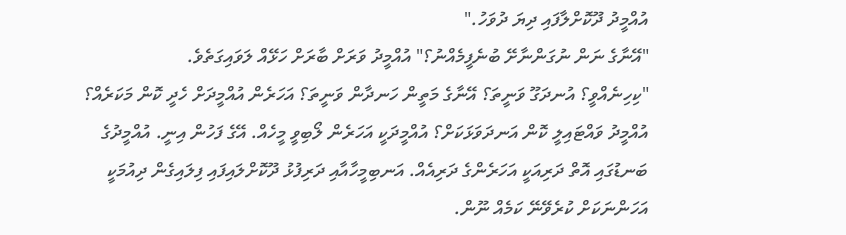އުއްމީދު ދޫކޮށްލާފައި ދިޔަ ދުވަހު."
"އޭނާގެ ނަން ނުގަންނާށޭ ބުނެފީމެއްނު؟" އުއްމީދު ވަރަށް ބާރަށް ހަޅޭއް ލަވައިގަތެވެ.
"ކިހިނެއްވީ؟ އުނދަގޫ ވަނީތަ؟ އޭނާގެ މަތީން ހަނދާން ވަނީތަ؟ އަހަރެން އުއްމީދަށް ހެދީ ކޮން މަކަރެއް؟ އުއްމީދު ވައްޓައިލީ ކޮން އަނދަވަޅަކަށް؟ އުއްމީދަކީ އަހަރެން ލޯބިވީ މީހެއް. އޭގެ ފަހުން އިނީ. އުއްމީދުގެ ބަނޑުގައި އޮތް ދަރިއަކީ އަހަރެންގެ ދަރިއެއް. އަނބިމީހާއާއި ދަރިފުޅު ދޫކޮށްލައިފައި ފިލައިގެން ދިއުމަކީ އަހަންނަކަށް ކުރެވޭނޭ ކަމެއް ނޫން.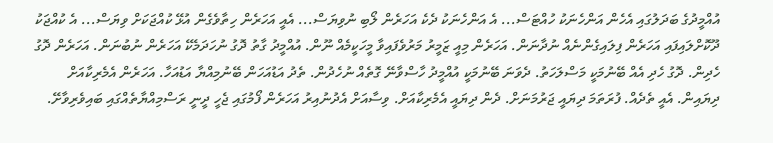އުއްމީދުގެ ބަދަލުގައި އެހެން އަންހެނަކު ހުއްޓަސް... އެ އަންހެނަކު ދެކެ އަހަރެން ލޯބި ނުވިޔަސް... އެއީ އަހަރެން ހިތާވެގެން އުޅޭ ކުއްޖަކަށް ވިޔަސް... އެ ކުއްޖަކު ދޫކޮށްލައިފައި އަހަރެން ފިލައިގެންނެއް ނުދާނަން. އަހަރެން މިއީ ޒަމީރު މަރުވެފައިވާ މީހަކީމެއް ނޫން. އުއްމީދު ގާތު ދޮގު ނުހަދަމެކޭ އަހަރެން ނުބުނަން. އަހަރެން ދޮގު ހެދިން. ދޮގު ހެދި އެއް ބޭނުމަކީ މަސްލަހަތު. ދެވަނަ ބޭނުމަކީ އުއްމީދު ހާސްވާނޭ ގޮތެއް ނުހެދުން. ތެދު އަޑުއަހަން ބޭނުމިއްޔާ އަޑުއަހާ. އަހަރެން އެމެރިކާއަށް ދިޔައިން. އެއީ ތެދެއް. ފުރަތަމަ ދިޔައީ ޖަރުމަނަށް. ދެން ދިޔައީ އެމެރިކާއަށް. ވިސާއަށް އެދުނުއިރު އަހަރެން ފޯމުގައި ޖެހީ ދީނީ ރަސްމިއްޔާތެއްގައި ބައިވެރިވާށޭ.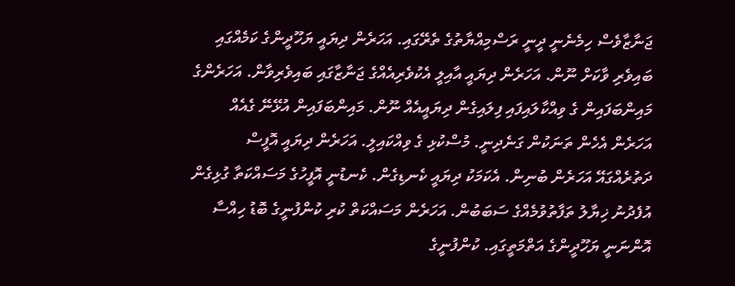ޖަނާޒާވެސް ހިމެނެނީ ދީނީ ރަސްމިއްޔާތުގެ ތެރޭގައި. އަހަރެން ދިޔައީ ޔަހޫދީންގެ ކަމެއްގައި ބައިވެރި ވާކަށް ނޫން. އަހަރެން ދިޔައީ އާއިލީ އެކުވެރިއެއްގެ ޖަނާޒާގައި ބައިވެރިވާން. އަހަރެންގެ މައިންބަފައިން ގެ ވިއްކާލައިފައި ފިލައިގެން ދިޔައީއެއް ނޫން. މައިންބަފައިން އުޅޭނޭ ގެއެއް އަހަރެން އެހެން ތަނަކުން ގަނެދިނީ. މުސްކުޅި ގެ ވިއްކައިލީ. އަހަރެން ދިޔައީ އޮފީސް ދަތުރެއްގައޭ އަހަރެން ބުނިން. އެކަމަކު ދިޔައީ ކެނޑިގެން. ކެނޑުނީ އޮފީހުގެ މަސައްކަތާ ގުޅިގެން އުފެދުނު ޚިޔާލު ތަފާތުވުމެއްގެ ސަބަބުން. އަހަރެން މަސައްކަތް ކުރި ކުންފުނީގެ ބޮޑު ހިއްސާ އޮންނަނީ ޔަހޫދީންގެ އަތްމަތީގައި. ކުންފުނީގެ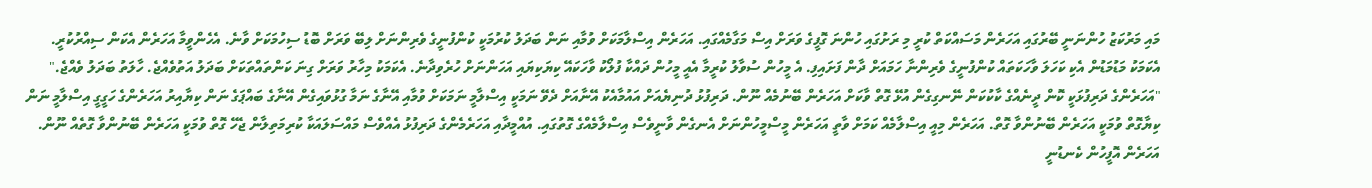މައި މަރުކަޒު ހުންނަނީ ބޭރުގައި އަހަރެން މަސައްކަތް ކުރީ މި ރަށުގައި ހުންނަ ގޮފީގެ ވަރަށް އިސް މަގާމެއްގައި. އަހަރެން އިސްލާމަކަށް ވުމާއި ނަން ބަދަލު ކުރުމަކީ ކުންފުނީގެ ވެރިންނަށް ލިބޭ ވަރަށް ބޮޑު ސިހުމަކަށް ވާނެ. އެހެންވީމާ އަހަރެން އެކަން ސިއްރުކުރީ. އެކަމަކު މަޑުމަޑުން އެކި ކަހަލަ ވާހަކަތައް ކުންފުނީގެ ވެރިންނާ ހަމައަށް ދާން ފަށައިފި. އެ މީހުން ސުވާލު ކުރީމާ އެއީ މީހުން ދައްކާ ފުލޯކު ވާހަކައޭ ކިޔަކިޔައި އަހަންނަށް ހުރެވިދާނެ. އެކަމަކު މިހާރު ވަރަށް ގިނަ ކަންތައްތަކަށް ބަދަލު އަތުވެއްޖެ. ހާލަތު ބަދަލު ވެއްޖެ."
"އަހަރެންގެ ދަރިފުޅަކީ ކޮން ދީނެއްގެ ކާކުކަން ނޭނގިގެން އުޅޭ ގޮތް ވާކަށް އަހަރެން ބޭނުމެއް ނޫން. ދަރިފުޅު ދުނިޔެއަށް އައުމާއެކު އޭނާއަށް ދެވޭ ނަމަކީ އިސްލާމީ ނަމަކަށް ވުމާއި އޭނާގެ ނަމާ ގުޅުވައިގެން އޭނާގެ ބައްޕަގެ ނަން ކިޔާއިރު އަހަރެންގެ ހަގީގީ އިސްލާމީ ނަން ކިޔާގޮތް ވުމަކީ އަހަރެން ބޭނުންވާ ގޮތް. އަހަރެން މިއީ އިސްލާމެއް ކަމަށް ވާތީ އަހަރެން މީސްމީހުންނަށް އެނގެން ވާނީވެސް އިސްލާމެއްގެ ގޮތުގައި. އުއްމީދާއި އަހަރެމެންގެ ދަރިފުޅު އެއްވެސް މައްސަލައަކާ ކުރިމަތިލާން ޖެހޭ ގޮތް ވުމަކީ އަހަރެން ބޭނުންވާ ގޮތެއް ނޫން. އަހަރެން އޮފީހުން ކެނޑުނީ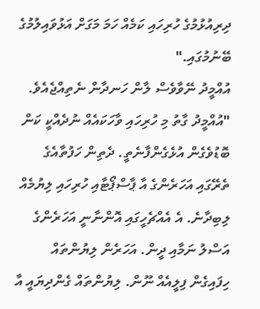ދިރިއުޅުމުގެ ހުރިހައި ކަމެއް ހަމަ މަގަށް އަޅުވައިލުމުގެ ބޭނުމުގައި."
އުއްމީދު ނޭވާވެސް ލާން ހަނދާން ނެތިއްޖެއެވެ.
"އުއްމީދު ގާތު މި ހުރިހައި ވާހަކައެއް ނުދެއްކީ ކަން ބޮޑުވެގެން އުޅެގެންފާނެތީ. ދެތިން ހަފުތާއެގެ ތެރޭގައި އަހަރެންގެ އާ ޕާސްޕޯޓާއި ހުރިހައި ލިޔުމެއް ލިބިދާނެ. އެ އެއްޗެހީގައި އޮންނާނީ އަހަރެންގެ އަސްލު ނަމާއި ދީން. އަހަރެން ލިޔުންތައް ހިފައިގެން ފިލީއެއް ނޫން. ލިޔުންތައް ގެންދިޔައީ އާ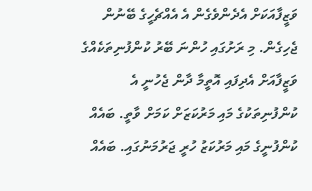ވަޒީފާއަކަށް އެދެންވެގެން އެ އެއްޗެހީގެ ބޭނުން ޖެހިގެން. މި ރަށުގައި ހުންނަ ބޭރު ކުންފުނިތަކެއްގެ ވަޒީފާއަށް އެދިފައި އޮތީމާ ދާން ޖެހުނީ އެ ކުންފުނިތަކުގެ މައި މަރުކަޒަށް ކަމަށް ވާތީ. ބައެއް ކުންފުނީގެ މައި މަރުކަޒު ހުރީ ޖަރުމަނުގައި. ބައެއް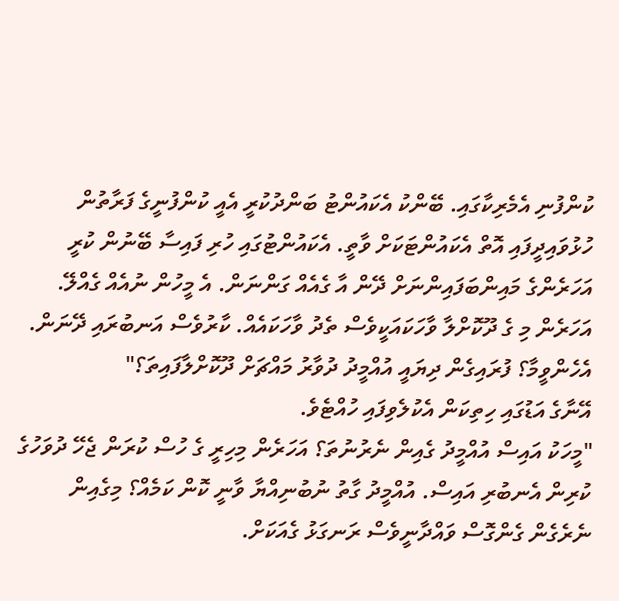ކުންފުނި އެމެރިކާގައި. ބޭންކު އެކައުންޓު ބަންދުކުރީ އެއީ ކުންފުނީގެ ފަރާތުން ހުޅުވައިދީފައި އޮތް އެކައުންޓަކަށް ވާތީ. އެކައުންޓުގައި ހުރި ފައިސާ ބޭނުން ކުރީ އަހަރެންގެ މައިންބަފައިންނަށް ދޭން އާ ގެއެއް ގަންނަން. އެ މީހުން ނުއެއް ގެއްލޭ. އަހަރެން މި ގެ ދޫކޮށްލާ ވާހަކައަކީވެސް ތެދު ވާހަކައެއް. ކާރުވެސް އަނބުރައި ދޭނަން. އެހެންވީމާ؟ ފުރައިގެން ދިޔައީ އުއްމީދު ދުވާރު މައްޗަށް ދޫކޮށްލާފައިތަ؟"
އޭނާގެ އަޑުގައި ހިތިކަން އެކުލެވިފައި ހުއްޓެވެ.
"މީހަކު އައިސް އުއްމީދު ގެއިން ނެރުނުތަ؟ އަހަރެން މިހިރީ ގެ ހުސް ކުރަން ޖެހޭ ދުވަހުގެ ކުރިން އެނބުރި އައިސް. އުއްމީދު ގާތު ނުބުނިއްޔާ ވާނީ ކޮން ކަމެއް؟ މިގެއިން ނެރެގެން ގެންގޮސް ވައްދާނީވެސް ރަނގަޅު ގެއަކަށް.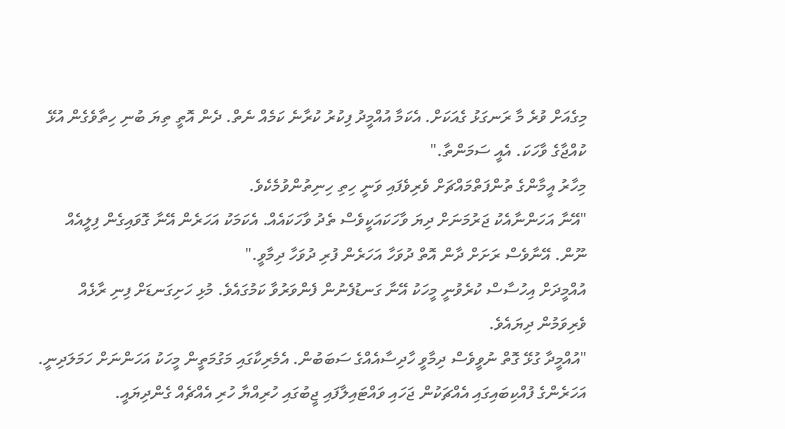މިގެއަށް ވުރެ މާ ރަނގަޅު ގެއަކަށް. އެކަމާ އުއްމީދު ފިކުރު ކުރާނެ ކަމެއް ނެތް. ދެން އޮތީ ތިޔަ ބުނި ހިތާވެގެން އުޅޭ ކުއްޖާގެ ވާހަކަ. އެއީ ސަމަންތާ."
މިހާރު އީމާންގެ ތުންފަތްމައްޗަށް ވެރިވެފައި ވަނީ ހިތި ހިނިތުންވުމެކެވެ.
"އޭނާ އަހަންނާއެކު ޖަރުމަނަށް ދިޔަ ވާހަކައަކީވެސް ތެދު ވާހަކައެއް. އެކަމަކު އަހަރެން އޭނާ ގޮވައިގެން ފިލީއެއް ނޫން. އޭނާވެސް ރަށަށް ދާން އޮތް ދުވަހާ އަހަރެން ފުރި ދުވަހާ ދިމާވީ."
އުއްމީދަށް އިހުސާސް ކުރެވުނީ މީހަކު އޭނާ ގަނޑުފެނުން ފެންވަރުވާ ކަމުގައެވެ. މުޅި ހަށިގަނޑަށް ފިނި ރާޅެއް ވެރިވަމުން ދިޔައެވެ.
"އުއްމީދާ ގުޅޭ ގޮތް ނުވީވެސް ދިމާވީ ހާދިސާއެއްގެ ސަބަބުން. އެމެރިކާގައި މަގުމަތީން މީހަކު އަހަންނަށް ހަމަލަދިނީ. އަހަރެންގެ ފުއްކިބައިގައި އެއްޗަކުން ޖަހައި ވައްޓައިލާފައި ޖީބުގައި ހުރިއްޔާ ހުރި އެއްޗެއް ގެންދިޔައީ.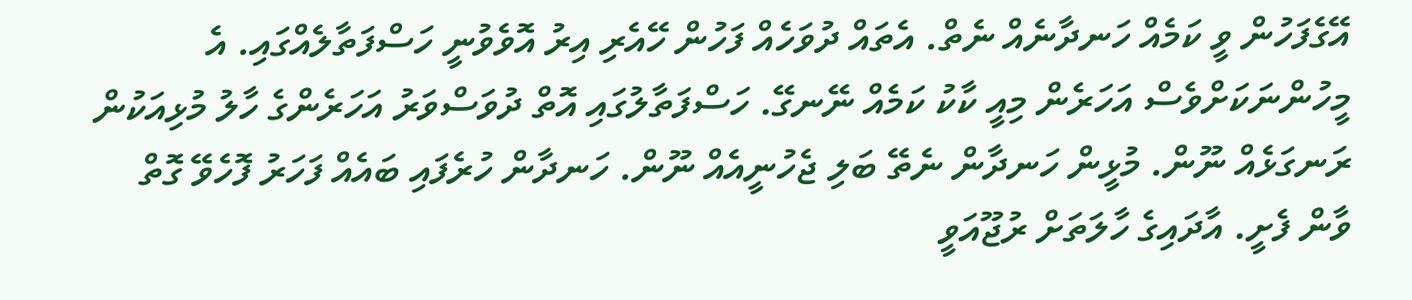އޭގެފަހުން ވީ ކަމެއް ހަނދާނެއް ނެތް. އެތައް ދުވަހެއް ފަހުން ހޭއެރި އިރު އޮވެވުނީ ހަސްފަތާލެއްގައި. އެ މީހުންނަކަށްވެސް އަހަރެން މިއީ ކާކު ކަމެއް ނޭނގޭ. ހަސްފަތާލުގައި އޮތް ދުވަސްވަރު އަހަރެންގެ ހާލު މުޅިއަކުން ރަނގަޅެއް ނޫން. މުޅީން ހަނދާން ނެތޭ ބަލި ޖެހުނީއެއް ނޫން. ހަނދާން ހުރެފައި ބައެއް ފަހަރު ފޮހެވޭ ގޮތް ވާން ފެށީ. އާދައިގެ ހާލަތަށް ރުޖޫއަވީ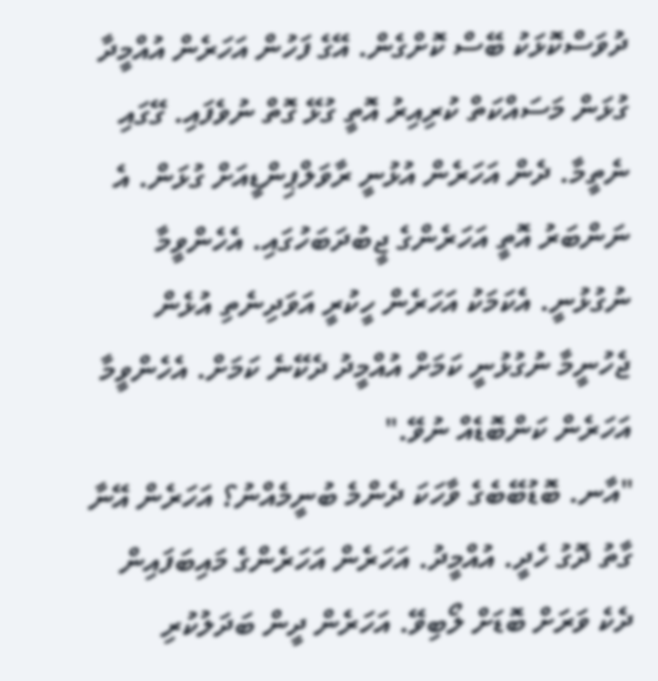ދުވަސްކޮޅަކު ބޭސް ކޮށްގެން. އޭގެ ފަހުން އަހަރެން އުއްމީދާ ގުޅަން މަސައްކަތް ކުރިއިރު އޮތީ ގުޅޭ ގޮތް ނުވެފައި. ގޭގައި ނެތީމާ. ދެން އަހަރެން އުޅުނީ ރާވަލްޕިންޑީއަށް ގުޅަން. އެ ނަންބަރު އޮތީ އަހަރެންގެ ޖީބުދަބަހުގައި. އެހެންވީމާ ނުގުޅުނީ. އެކަމަކު އަހަރެން ހީކުރީ އަވަދިނެތި އުޅެން ޖެހުނީމާ ނުގުޅުނީ ކަމަށް އުއްމީދު ދެކޭނެ ކަމަށް. އެހެންވީމާ އަހަރެން ކަންބޮޑެއް ނުވޭ."
"އާނ. ބޮޑުބޭބެގެ ވާހަކަ ދެންމެ ބުނީމެއްނު؟ އަހަރެން އޭނާ ގާތު ދޮގު ހެދީ. އުއްމީދު. އަހަރެން އަހަރެންގެ މައިބަފައިން ދެކެ ވަރަށް ބޮޑަށް ލޯބިވޭ. އަހަރެން ދީން ބަދަލުކުރި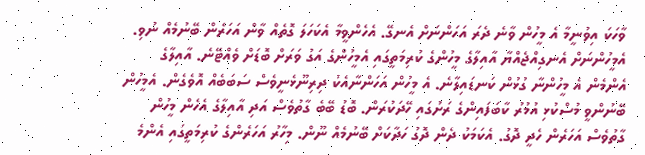ވާހަކަ އިވުނީމާ އެ މީހުން ވާނެ ދެރަ އަހަންނަށް އެނގޭ. އެހެންވީމާ އެކަހަލަ ގޮތެއް ވާން އަހަރެން ބޭނުމެއް ނުވި. އެމީހުންނަށް އެނގިއްޖެއްޔާ އާއިލާގެ މީހުންގެ ކުރިމަތީގައި އެމީހުންގެ އަގު ވަރަށް ބޮޑަށް ވެއްޓޭނެ. އާއިލާގެ އެންމެން އެ މީހުންނާ ގުޅުން ކަނޑައިލާނެ. އެ މީހުން އަހަންނާއެކު ދިރިނޫޅެނީވެސް ސަބަބެއް އޮވެގެން. އެމީހުން ބޭނުންވީ މުސްކުޅި އުމުރު ކާބަފައިންގެ ރަށުގައި ހޭދަކުރަން. ބޮޑު ބޭބެ ގާތުވެސް އަދި އާއިލާގެ އެހެން މީހުން ގާތުވެސް އަހަރެން ހެދީ ދޮގު. އެކަމަކު ދެން ދޮގު ހަދާކަށް ބޭނުމެއް ނޫން. މިހާރު އަހަރެންގެ ކުރިމަތީގައި އެންމެ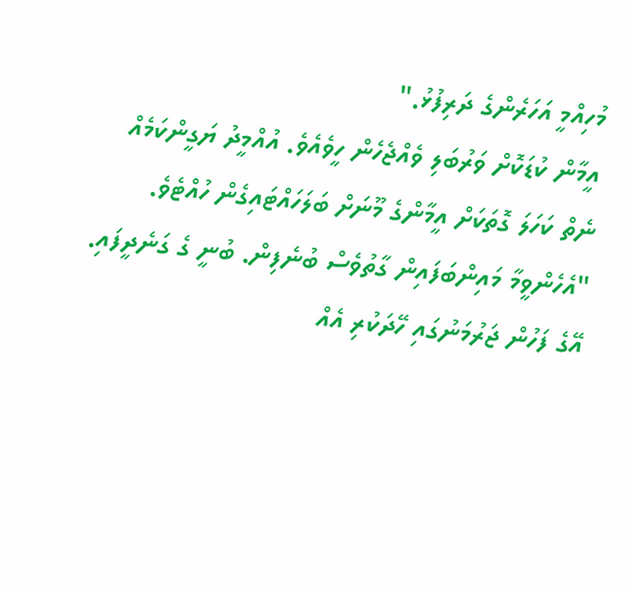މުހިއްމީ އަހަރެންގެ ދަރިފުޅު."
އީމާން ކުޑަކޮށް ވަރުބަލި ވެއްޖެހެން ހީވެއެވެ. އުއްމީދު ޔަގީންކަމެއް ނެތް ކަހަލަ ގޮތަކަށް އީމާންގެ މޫނަށް ބަލަހައްޓައިގެން ހުއްޓެވެ.
"އެހެންވީމާ މައިންބަފައިން ގާތުވެސް ބުނެފިން. ބުނީ ގެ ގަނެދީފައި. އޭގެ ފަހުން ޖަރުމަނުގައި ހޭދަކުރި އެއް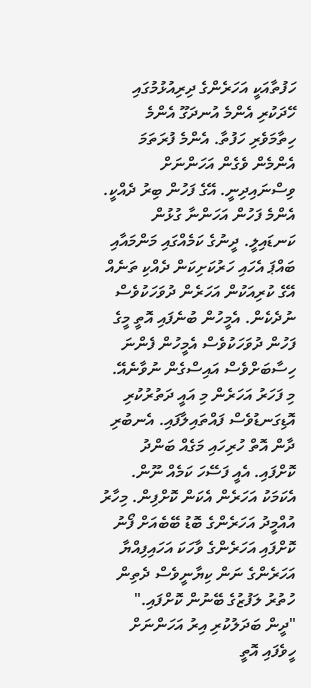ހަފުތާއަކީ އަހަރެންގެ ދިރިއުޅުމުގައި ހޭދަކުރި އެންމެ އުނދަގޫ އެންމެ ހިތާމަވެރި ހަފުތާ. އެންމެ ފުރަތަމަ އެންމެން ވެގެން އަހަންނަށް ވިސްނައިދިނީ. އޭގެ ފަހުން ބިރު ދެއްކީ. އެންމެ ފަހުން އަހަންނާ ގުޅުން ކަނޑައިލީ. ދީނުގެ ކަމެއްގައި މަންމައާއި ބައްޕަ އެހައި ހަރުކަށިކަން ދެއްކި ތަނެއް އޭގެ ކުރިއަކުން އަހަރެން ދުވަހަކުވެސް ނުދެކެން. އެމީހުން ބުނެފައި އޮތީ މީގެ ފަހުން ދުވަހަކުވެސް އެމީހުން ފެންނަ ހިސާބަށްވެސް އައިސްގެން ނުވާނެއޭ. މި ފަހަރު އަހަރެން މި އައީ ދަތުރުކުރި އޮޑިގަނޑުވެސް ފައްތައިލާފައި. އެނބުރި ދާން އޮތް ހުރިހައި މަގެއް ބަންދު ކޮށްފައި. އެއީ ފަސޭހަ ކަމެއް ނޫން. އެކަމަކު އަހަރެން އެކަން ކޮށްފިން. މިހާރު އުއްމީދު އަހަރެންގެ ބޮޑު ބޭބެއަށް ފޯނު ކޮށްފައި އަހަރެންގެ ވާހަކަ އަހައިފިއްޔާ އަހަރެންގެ ނަން ކިޔާނީވެސް ދެތިން ހުތުރު ލަފުޒުގެ ބޭނުން ކޮށްފައި."
"ދީން ބަދަލުކުރި އިރު އަހަންނަށް ހީވެފައި އޮތީ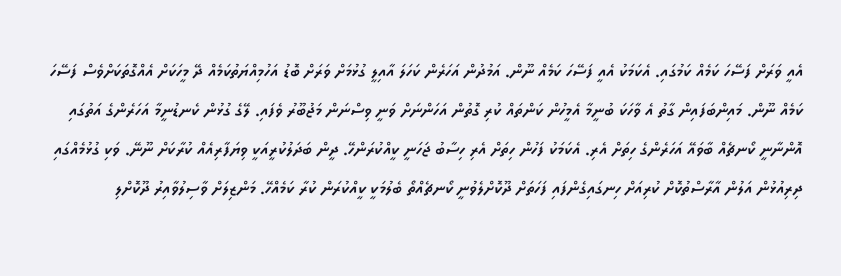އެއީ ވަރަށް ފަސޭހަ ކަމެއް ކަމުގައި. އެކަމަކު އެއީ ފަސޭހަ ކަމެއް ނޫން. އަމުދުން އަހަރެން ކަހަލަ އާއިލީ ގުޅުމަށް ވަރަށް ބޮޑު އަހުމިއްޔަތުކަމެއް ދޭ މީހަކަށް އެއްގޮތަކަށްވެސް ފަސޭހަ ކަމެއް ނޫން. މައިންބަފައިން ގާތު އެ ވާހަކަ ބުނީމާ އެމީހުން ކަންތައް ކުރި ގޮތުން އަހަންނަށް ވަނީ ވިސްނަން މަޖުބޫރު ވެފައި. ލޭގެ ގުޅުން ކެނޑުނީމާ އަހަރެންގެ އަތުގައި އޮންނާނީ ކޯނޗެއް ބާވައޭ އަހަރެންގެ ހިތަށް އެރި. އެކަމަކު ފަހުން ހިތަށް އެރި ހިސާބު ޖަހަނީ ކީއްކުރަންހޭ. ދީން ބަދަލުކުރީއަކީ ވިޔަފާރިއެއް ކުރާކަށް ނޫނޭ. ވަކި ގުޅުމެއްގައި ދިރިއުޅުން އަލުން އާރާސްތުކޮށް ކުރިއަށް ހިނގައިގެންފައި ފަހަތަށް ދޫކޮށްލެވުނީ ކޯނޗެއްތޯ ބެލުމަކީ ކީއްކުރަން ކުރާ ކަމެއްހޭ. މަންޒިލަށް ވާސިލުވާއިރު ދޫކޮށްލި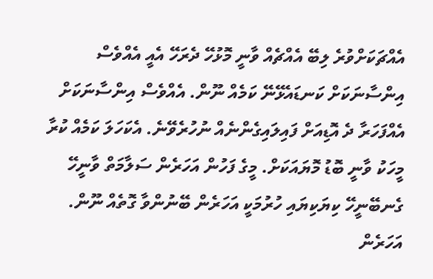އެއްޗަކަށްވުރެ ލިބޭ އެއްޗެއް ވާނީ މޮޅުހޭ ދެރަހޭ އެއީ އެއްވެސް އިންސާނަކަށް ކަނޑައެޅޭނޭ ކަމެއް ނޫން. އެއްވެސް އިންސާނަކަށް އެއްފަހަރާ ދެ އޮޑިއަށް ފައިލައިގެންނެއް ނުހުރެވޭނެ. އެކަހަލަ ކަމެއް ކުރާ މީހަކު ވާނީ ބޮޑު މޮޔައަކަށް. މީގެ ފަހުން އަހަރެން ސަލާމަތް ވާނީހޭ ގެނބޭނީހޭ ކިޔަކިޔައި ހުރުމަކީ އަހަރެން ބޭނުންވާ ގޮތެއް ނޫން. އަހަރެން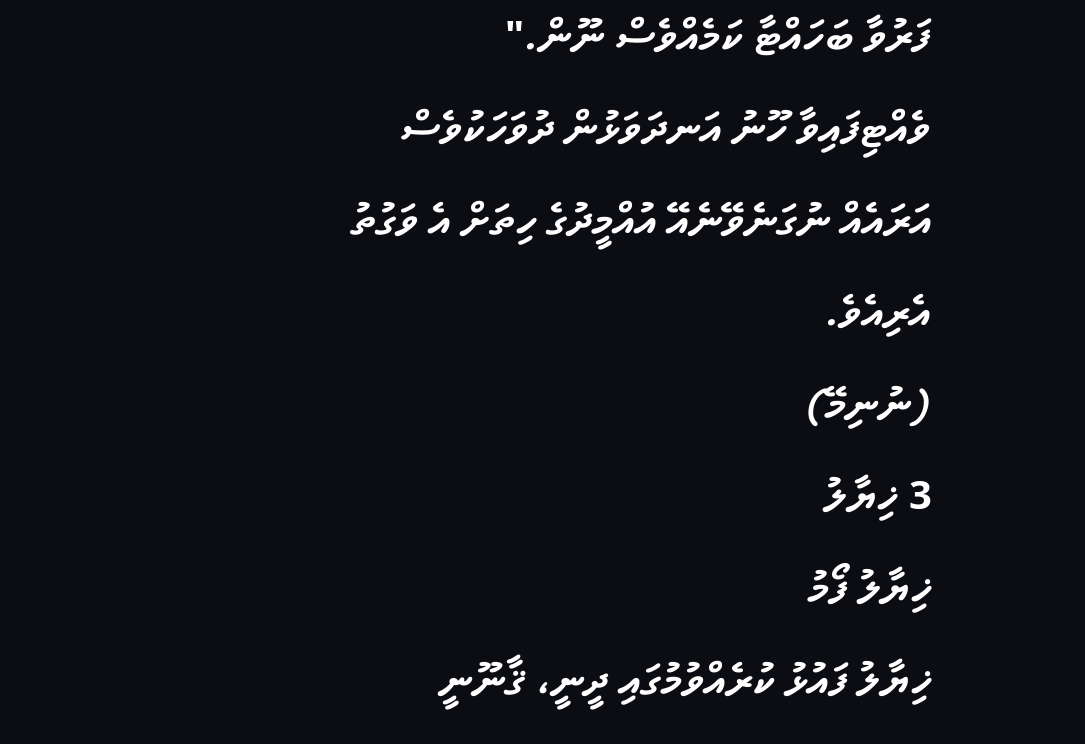ފަރުވާ ބަހައްޓާ ކަމެއްވެސް ނޫން."
ވެއްޓިފައިވާ ހޫނު އަނދަވަޅުން ދުވަހަކުވެސް އަރައެއް ނުގަނެވޭނެއޭ އުއްމީދުގެ ހިތަށް އެ ވަގުތު އެރިއެވެ.
(ނުނިމޭ)
3 ޚިޔާލު
ޚިޔާލު ފޯމު
ޚިޔާލު ފައުޅު ކުރެއްވުމުގައި ދީނީ، ޤާނޫނީ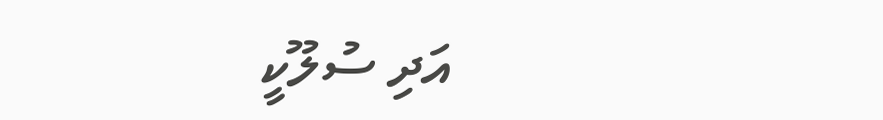އަދި ސުލޫކީ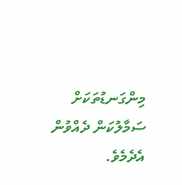މިންގަނޑުތަކަށް ސަމާލުކަން ދެއްވުން އެދެމެވެ.